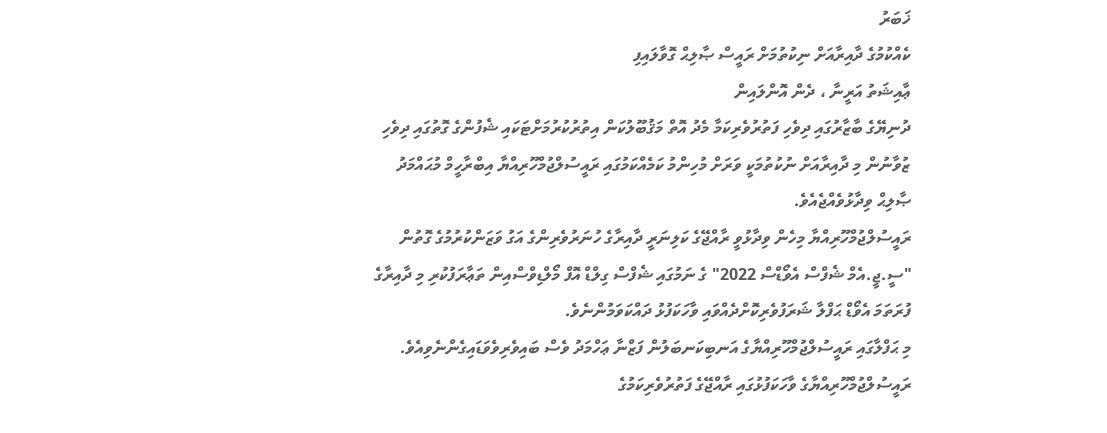ޚަބަރު
ކެއްކުމުގެ ދާއިރާއަށް ނިކުތުމަށް ރައީސް ޞާލިޙް ގޮވާލައިފި
ޢާއިޝަތު އަރީނާ ، ދެން އޮންލައިން
ދުނިޔޭގެ ބާޒާރުގައި ދިވެހި ފަތުރުވެރިކަމާ މެދު އޮތް މަޤުބޫލުކަން އިތުރުކުރުމަށްޓަކައި ޝެފުންގެ ގޮތުގައި ދިވެހި ޒުވާނުން މި ދާއިރާއަށް ނުކުތުމަކީ ވަރަށް މުހިންމު ކަމެއްކަމުގައި ރައީސުލްޖުމްހޫރިއްޔާ އިބްރާހީމް މުޙައްމަދު ޞާލިޙް ވިދާޅުވެއްޖެއެވެ.
ރައީސުލްޖުމްހޫރިއްޔާ މިހެން ވިދާޅުވީ ރާއްޖޭގެ ކަލިނަރީ ދާއިރާގެ ހުނަރުވެރިންގެ އަގު ވަޒަންކުރުމުގެ ގޮތުން "ސީ.ޖީ.އެމް ޝެފްސް އެވޯޑްސް 2022" ގެ ނަމުގައި ޝެފްސް ގިލްޑް އޮފް މޯލްޑިވްސްއިން ތަޢާރަފުކުރި މި ދާއިރާގެ ފުރަތަމަ އެވޯޑް ޙަފްލާ ޝަރަފުވެރިކޮށްދެއްވައި ވާހަކަފުޅު ދައްކަވަމުންނެވެ.
މި ޙަފްލާގައި ރައީސުލްޖުމްހޫރިއްޔާގެ އަނބިކަނބަލުން ފަޒްނާ ޢަހްމަދު ވެސް ބައިވެރިވެވަޑައިގެންނެވިއެވެ.
ރައީސުލްޖުމްހޫރިއްޔާގެ ވާހަކަފުޅުގައި ރާއްޖޭގެ ފަތުރުވެރިކަމުގެ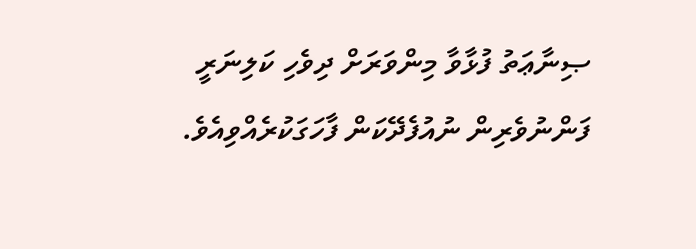ޞިނާޢަތު ފުޅާވާ މިންވަރަށް ދިވެހި ކަލިނަރީ ފަންނުވެރިން ނުއުފެދޭކަން ފާހަގަކުރެއްވިއެވެ.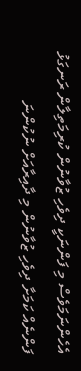އެހެންނަމަވެސް މި ފަންނަކީ ދިވެހި ޒުވާނުން ކުރިމަތިލާން ރަނގަޅު ފަންނެއް ކަމަށާ ދިވެހި ޒުވާނުން މި ދާއިރާއަށް ނުކުންނަ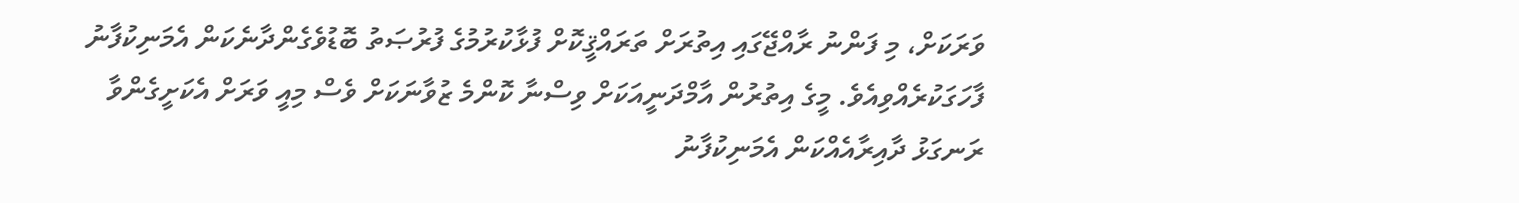ވަރަކަށް، މި ފަންނު ރާއްޖޭގައި އިތުރަށް ތަރައްޤީކޮށް ފުޅާކުރުމުގެ ފުރުޞަތު ބޮޑުވެގެންދާނެކަން އެމަނިކުފާނު ފާހަގަކުރެއްވިއެވެ. މީގެ އިތުރުން އާމްދަނީއަކަށް ވިސްނާ ކޮންމެ ޒުވާނަކަށް ވެސް މިއީ ވަރަށް އެކަށީގެންވާ ރަނގަޅު ދާއިރާއެއްކަން އެމަނިކުފާނު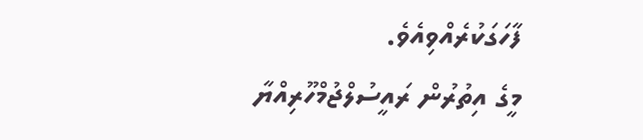ފާހަގަކުރެއްވިއެވެ.
މީގެ އިތުރުން ރައީސުލްޖުމްހޫރިއްޔާ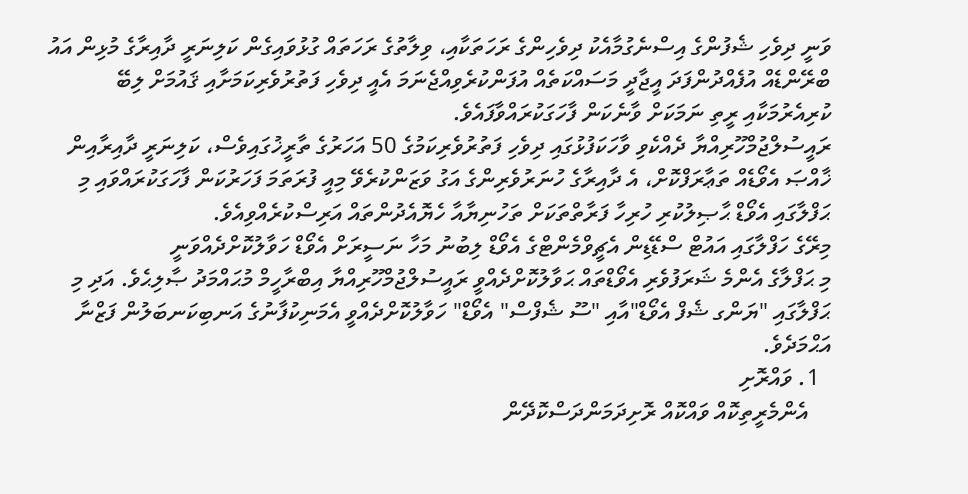ވަނީ ދިވެހި ޝެފުންގެ އިސްނެގުމާއެކު ދިވެހިންގެ ރަހަތަކާއި، ވިލާތުގެ ރަހަތައް ގުޅުވައިގެން ކަލިނަރީ ދާއިރާގެ މުޅިން އައު ބްރޭންޑެއް އުފެއްދުންފަދަ އީޖާދީ މަސައްކަތެއް އުފަންކުރެވިއްޖެނަމަ އެއީ ދިވެހި ފަތުރުވެރިކަމަށާއި ޤައުމަށް ލިބޭ ކުރިއެރުމަކާއި ރީތި ނަމަކަށް ވާނެކަން ފާހަގަކުރައްވާފައެވެ.
ރައީސުލްޖުމްހޫރިއްޔާ ދެއްކެވި ވާހަކަފުޅުގައި ދިވެހި ފަތުރުވެރިކަމުގެ 50 އަހަރުގެ ތާރީޚުގައިވެސް، ކަލިނަރީ ދާއިރާއިން ޚާއްޞަ އެވޯޑެއް ތަޢާރަފްކޮށް، އެ ދާއިރާގެ ހުނަރުވެރިންގެ އަގު ވަޒަންކުރެވޭ މިއީ ފުރަތަމަ ފަހަރުކަން ފާހަގަކުރައްވައި މި ޙަފްލާގައި އެވޯޑް ޙާޞިލުކުރި ހުރިހާ ފަރާތްތަކަށް ތަހުނިޔާއާ ހެޔޮއެދުންތައް އަރިސްކުރެއްވިއެވެ.
މިރޭގެ ހަފްލާގައި އައުޓް ސްޑޭޑިން އެޗީވްމެންޓްގެ އެވޯޑް ލިބުނު މަހާ ނަސީރަށް އެވޯޑް ހަވާލުކޮށްދެއްވަނީ
މި ޙަފްލާގެ އެންމެ ޝަރަފުވެރި އެވޯޑްތައް ޙަވާލުކޮށްދެއްވީ ރައީސުލްޖުމްހޫރިއްޔާ އިބްރާހީމް މުޙައްމަދު ޞާލިޙެވެ. އަދި މި ޙަފްލާގައި "ޔަންގ ޝެފް އެވޯޑް"އާއި "ސޫ ޝެފްސް" އެވޯޑް" ހަވާލުކޮށްދެއްވީ އެމަނިކުފާނުގެ އަނބިކަނބަލުން ފަޒްނާ އަޙްމަދެވެ.
  1. ވައްރޮށި
    އެންމެރީތިކޮއް ވައްކޮއް ރޮށިދަމަންދަސްކޮދޭން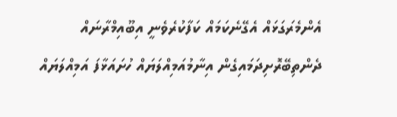އެންމެރަގަޅައް އެގޭނެކަމައް ކަފާކުރެވެނީ އިބޫއިމްރާނައް ދެންތިބޭރޮށިދަމައިގެން އިނާމުއަމިއްލަޔައް ހުށައަޅާފަ އަމިއްލަޔައް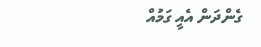ގެންދަން އެއީ ގަމުއް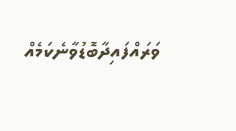ވަރައްފައިދާބޮޑުވާނެކަމެއް